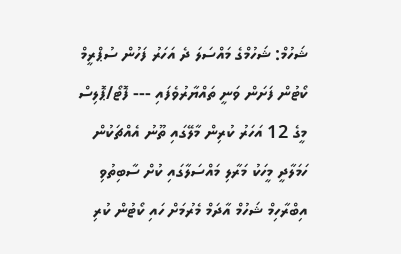ޝަހުމް: ޝަހުމްގެ މައްސަލަ ދެ އަހަރު ފަހުން ސުޕްރީމް ކޯޓުން ފަށަން ވަނީ ތައްޔާރުވެފައި --- ފޮޓޯ/ޕޮލިސް
މީގެ 12 އަހަރު ކުރިން މާލޭގައި ތޫނު އެއްޗަކުން ހަމަލާދީ މީހަކު މަރާލި މައްސަލާގައި ކުށް ސާބިތުވި އިބްރާހިމް ޝަހުމް އާދަމް މެރުމަށް ހައި ކޯޓުން ކުރި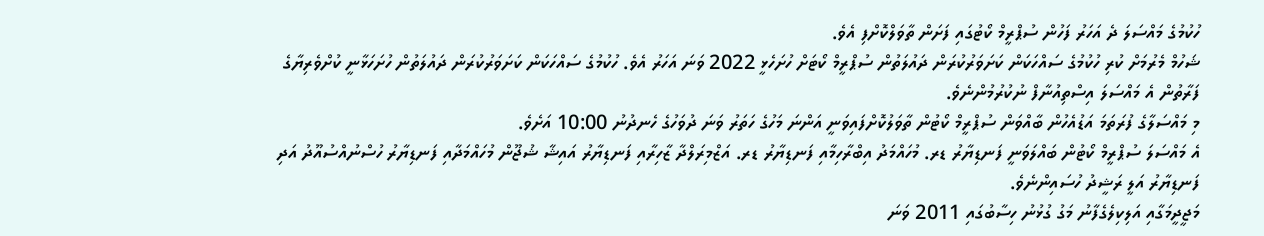ހުކުމުގެ މައްސަލަ ދެ އަހަރު ފަހުން ސުޕްރީމް ކޯޓުގައި ފަށަން ތާވަލްކޮށްފި އެވެ.
ޝަހުމް މެރުމަށް ކުރި ހުކުމުގެ ސައްހަކަން ކަށަވަރުކުރަން ދައުލަތުން ސުޕްރީމް ކޯޓަށް ހުށަހެޅީ 2022 ވަނަ އަހަރު އެވެ. ހުކުމުގެ ސައްހަކަން ކަށަވަރުކުރަން ދައުލަތުން ހުށަހަޅާނީ ކުށްވެރިޔާގެ ފަރާތުން އެ މައްސަލަ އިސްތިއުނާފް ނުކުރުމުންނެވެ.
މި މައްސަލާގެ ފުރަތަމަ އަޑުއެހުން ބާއްވަން ސުޕްރީމް ކޯޓުން ތާވަލުކޮށްފައިވަނީ އަންނަ މަހުގެ ހަތަރު ވަނަ ދުވަހުގެ ހެނދުނު 10:00 އަށެވެ.
އެ މައްސަލަ ސުޕްރީމް ކޯޓުން ބައްލަވަނީ ފަނޑިޔާރު ޑރ. މުހައްމަދު އިބްރާހިމާއި ފަނޑިޔާރު ޑރ. އަޒްމިރަލްދާ ޒާހިރާއި ފަނޑިޔާރު އައިޝާ ޝުޖޫން މުހައްމަދާއި ފަނޑިޔާރު ހުސްނުއްސުއޫދު އަދި ފަނޑިޔާރު އަލީ ރަޝީދު ހުސައިންނެވެ.
މަޖީދީމަގާއި އަލިކިލެގެފާނު މަގު ގުޅުނު ހިސާބުގައި 2011 ވަނަ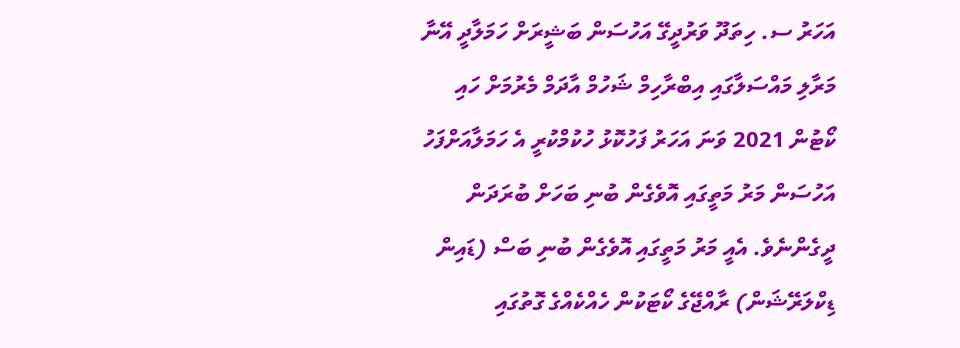އަހަރު ސ. ހިތަދޫ ވަރުދީގޭ އަހުސަން ބަޝީރަށް ހަމަލާދީ އޭނާ މަރާލި މައްސަލާގައި އިބްރާހިމް ޝަހުމް އާދަމް މެރުމަށް ހައި ކޯޓުން 2021 ވަނަ އަހަރު ފަހުކޮޅު ހުކުމްކުރީ އެ ހަމަލާއަށްފަހު އަހުސަން މަރު މަތީގައި އޮވެގެން ބުނި ބަހަށް ބުރަދަން ދީގެންނެވެ. އެއީ މަރު މަތީގައި އޮވެގެން ބުނި ބަސް (ޑައިން ޑިކްލަރޭޝަން) ރާއްޖޭގެ ކޯޓަކުން ހެއްކެއްގެ ގޮތުގައި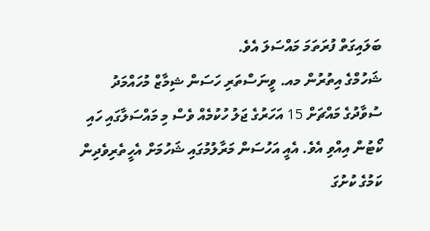ބަލައިގަތް ފުރަތަމަ މައްސަލަ އެވެ.
ޝަހުމްގެ އިތުރުން މއ. ވީނަސްތަރި ހަސަން ޝިމާޒް މުހައްމަދު ސުވާދުގެ މައްޗަށް 15 އަހަރުގެ ޖަލު ހުކުމެއް ވެސް މި މައްސަލާގައި ހައި ކޯޓުން އިއްވި އެވެ. އެއީ އަހުސަން މަރާލުމުގައި ޝަހުމަށް އެހީތެރިވެދިން ކަމުގެ ކުށުގަ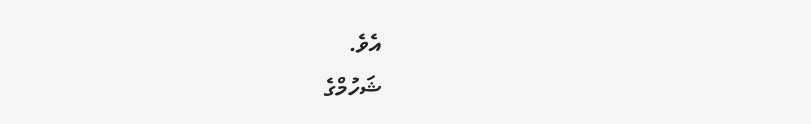އެވެ.
ޝަހުމްގެ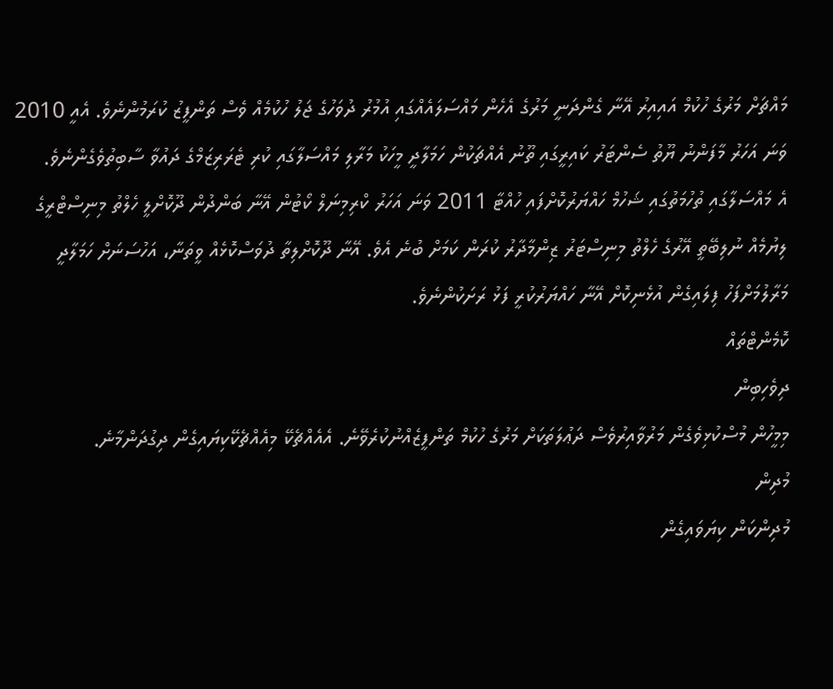މައްޗަށް މަރުގެ ހުކުމް އައިއިރު އޭނާ ގެންދަނީ މަރުގެ އެހެން މައްސަލައެއްގައި އުމުރު ދުވަހުގެ ޖަލު ހުކުމެއް ވެސް ތަންފީޒު ކުރަމުންނެވެ. އެއީ 2010 ވަނަ އަހަރު މާފަންނު ޔޫތު ސެންޓަރު ކައިރީގައި ތޫނު އެއްޗަކުން ހަމަލާދީ މީހަކު މަރާލި މައްސަލާގައި ކުރި ޓެރަރިޒަމްގެ ދައުވާ ސާބިތުވެގެންނެވެ.
އެ މައްސަލާގައި ތުހުމަތުގައި ޝަހުމް ހައްޔަރުކޮށްފައި ހުއްޓާ 2011 ވަނަ އަހަރު ކްރިމިނަލް ކޯޓުން އޭނާ ބަންދުން ދޫކޮށްލީ ހެލްތު މިނިސްޓްރީގެ ލިޔުމެއް ނުލިބޭތީ އޭރުގެ ހެލްތު މިނިސްޓަރު ޒިންމާދާރު ކުރަން ކަމަށް ބުނެ އެވެ. އޭނާ ދޫކޮށްލިތާ ދުވަސްކޮޅެއް ވީތަނާ، އަހުސަނަށް ހަމަލާދީ މަރާލުމަށްފަހު ފިލައިގެން އުޅެނިކޮށް އޭނާ ހައްޔަރުކުރީ ފަޅު ރަށަކުންނެވެ.
ކޮމެންޓްތައް
ދިވެހިބިން
މިމީހުން މުސްކުޅިވެގެން މަރުވާއިރުވެސް ދަޢުލަތަކަށް މަރުގެ ހުކުމް ތަންފީޒެއްނުކުރެވޭނެ. އެއެއްޗެކޭ މިއެއްޗެކޭކިޔައިގެން ދިގުދަންމާނެ.
މުދިން
މުދިންކަން ކިޔަވައިގެން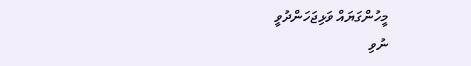މީހުންގަޔައް ވަޅިޖަހަންދުވީ
ނުވި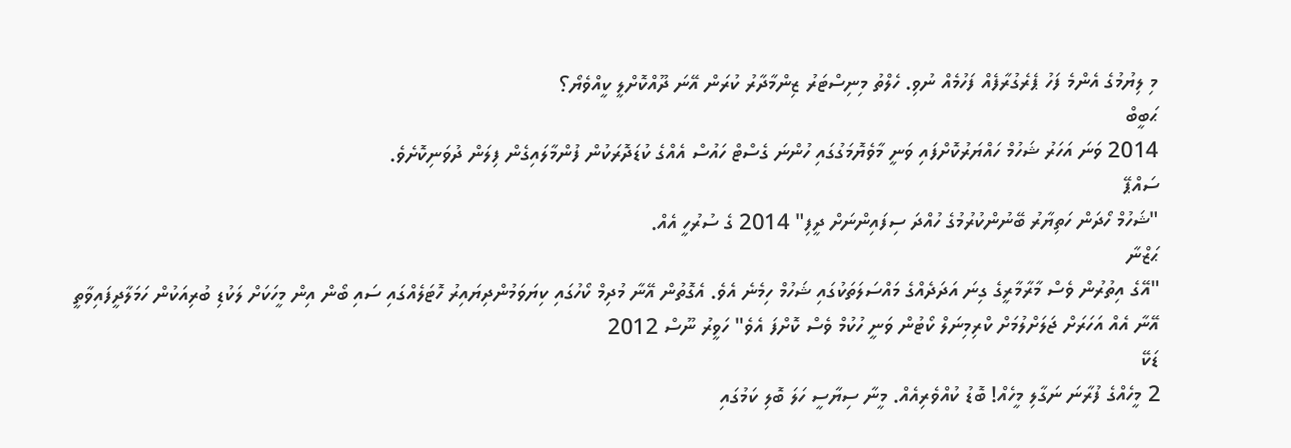މި ލިޔުމުގެ އެންމެ ފަހު ޕެރެގުރާފެއް ފަހުމެއް ނުވި. ހެލްތު މިނިސްޓަރު ޒިންމާދާރު ކުރަން އޭނަ ދޫއްކޮށްލީ ކީއްވެޔޯ؟
ޙަބީބް
2014 ވަނަ އަހަރު ޝަހުމް ހައްޔަރުކޮށްފައި ވަނީ މާވެޔޮމަގުގައި ހުންނަ ގެސްޓް ހައުސް އެއްގެ ކުޑަދޮރަކުން ފުންމާލައިގެން ފިލަން ދުވަނިކޮށެވެ.
ސައްޕޭ
"ޝަހުމް ހޯދަން ހަތިޔާރު ބޭނުންކުރުމުގެ ހުއްދަ ސިފައިންނަށް ދީފި" 2014 ގެ ސުރުހީ އެއް.
ޙަޒްނާ
"އޭގެ އިތުރުން ވެސް މާރާމާރީގެ ގިނަ އަދަދެއްގެ މައްސަލަތަކުގައި ޝަހުމް ހިމެނެ އެވެ. އެގޮތުން އޭނާ މުދިމް ކޯހުގައި ކިޔަވަމުންދިޔައިރު ހޮޓަލެއްގައި ސައި ބޯން އިން މީހަކަށް ލަކުޑި ބުރިއަކުން ހަމަލާދީފައިވާތީ އޭނާ އެއް އަހަރަށް ޖަލަށްލުމަށް ކްރިމިނަލް ކޯޓުން ވަނީ ހުކުމް ވެސް ކޮށްފަ އެވެ" ހަވީރު ނޫސް 2012
ޑަކޭ
2 މީހެއްގެ ފުރާނަ ނަގާލި މީހެއް! ބޮޑު ކުއްވެރިއެއް. މީނާ ސިޔާސީ ހަލަ ބޮލި ކަމުގައި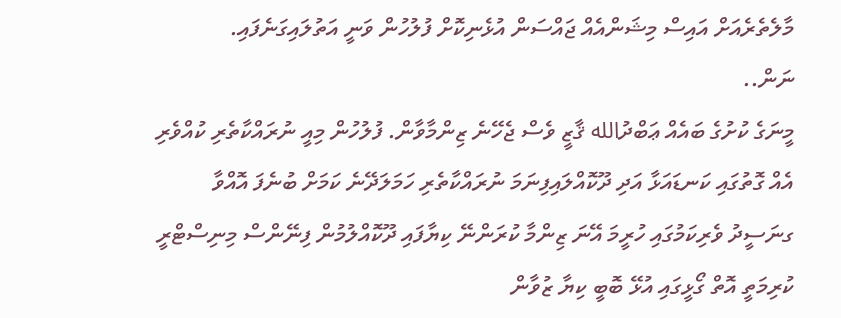މާލެތެރެއަށް އައިސް މިޝަންއެއް ޖައްސަން އުޅެނިކޮށް ފުލުހުން ވަނީ އަތުލައިގަނެފައި.
ނަން..
މީނަގެ ކުށުގެ ބައެއް ޢަބްދުالله ޤާޒީ ވެސް ޖެހޭނެ ޒިންމާވާން. ފުލުހުން މިއީ ނުރައްކާތެރި ކުއްވެރި އެއް ގޮތުގައި ކަނޑައަޅާ އަދި ދޫކޮއްލައިފިނަމަ ނުރައްކާތެރި ހަމަލަދޭނެ ކަމަށް ބުނެފަ އޮއްވާ ގނަސީދު ވެރިކަމުގައި ހުރީމަ އޭނަ ޒިންމާ ކުރަންނޭ ކިޔާފައި ދޫކޮއްލުމުން ފިނޭންސް މިނިސްޓްރީ ކުރިމަތީ އޮތް ގޯޅީގައި އުޅޭ ބޮބީ ކިޔާ ޒުވާން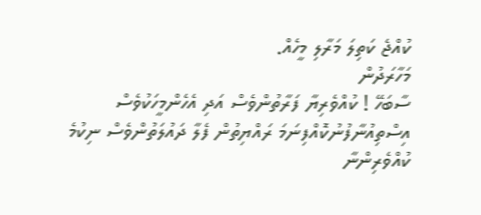ކުއްޖެ ކަތިލަ މަރާލި މީހެއް.
މަހާރަދުން
ސާބަހޭ ! ކުއްވެރިޔާ ފަރާތުންވެސް އަދި އެހެންމީހަކުވެސް އިސްތިއުނާފުނުކޮއްފިނަމަ ރައްޔިތުން ފެލާ ދައުލަތުންވެސް ނިކުމެ ކުއްވެރިންނާ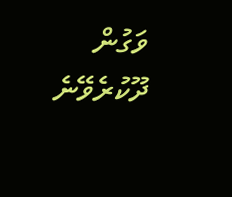ވަގުން ދޫކުރެވޭނެ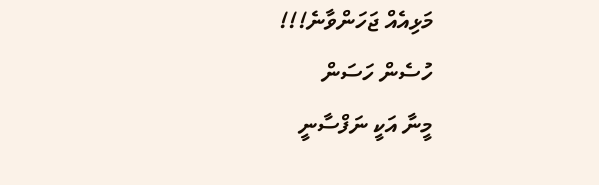މަޅިއެއް ޖަހަންވާނެ!!!
ހުސެން ހަސަން
މީނާ އަކީ ނަފްސާނީ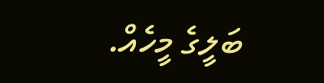ބަލީގެ މީހެއް.